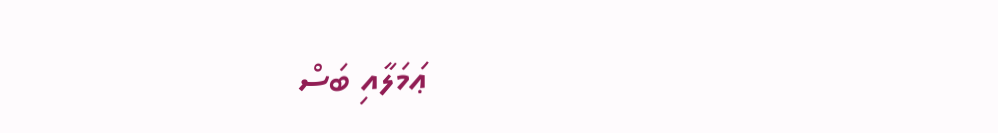ޢަމަލާއި ބަސް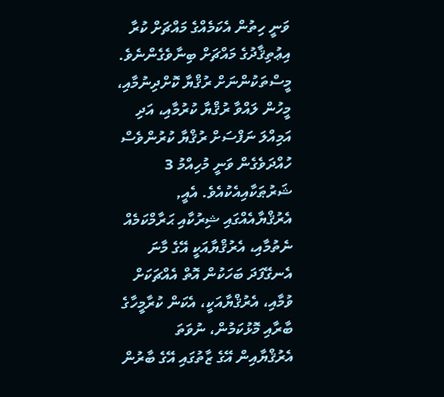ވަނީ ހިތުން އެކަމެއްގެ މައްޗަށް ކުރާ އިޢުތިޤާދުގެ މައްޗަށް ބިނާވެގެންނެވެ.
މީސްތަކުންނަށް ރުޤްޔާ ކޮށްދިނުމާއި، މީހުން ލައްވާ ރުޤްޔާ ކުރުމާއި، އަދި އަމިއްލަ ނަފްސަށް ރުޤްޔާ ކުރުންވެސް ހުއްދަވެގެން ވަނީ މުހިއްމު 3 ޝަރުޠަކާއިއެކުއެވެ. އެއީ, އެރުޤްޔާއެއްގައި ޝިރުކާއި ޙަރާމްކަމެއް ނެތުމާއި، އެރުޤްޔާއަކީ އޭގެ މާނަ އެނގޭފަދަ ބަހަކުން އޮތް އެއްޗަކަށް ވުމާއި، އެރުޤްޔާއަކީ، އެކަން ކުރާމީހާގެ ބާރާއި މޮޅުކަމުން، ނުވަތަ އެރުޤްޔާއިން އޭގެ ޒާތުގައި އޭގެ ބާރުން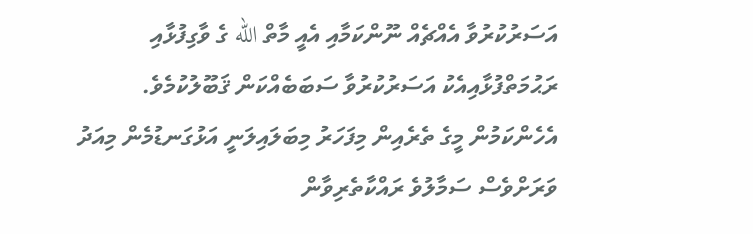އަސަރުކުރުވާ އެއްޗެއް ނޫންކަމާއި އެއީ މާތް الله ގެ ވާގިފުޅާއި ރަޙުމަތްފުޅާއިއެކު އަސަރުކުރުވާ ސަބަބެއްކަން ޤަބޫލުކުމެވެ. އެހެންކަމުން މީގެ ތެރެއިން މިފަހަރު މިބަލައިލަނީ އަޅުގަނޑުމެން މިއަދު ވަރަށްވެސް ސަމާލުވެ ރައްކާތެރިވާން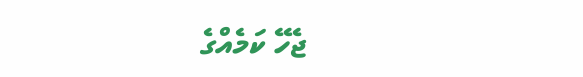ޖެހޭ ކަމެއްގެ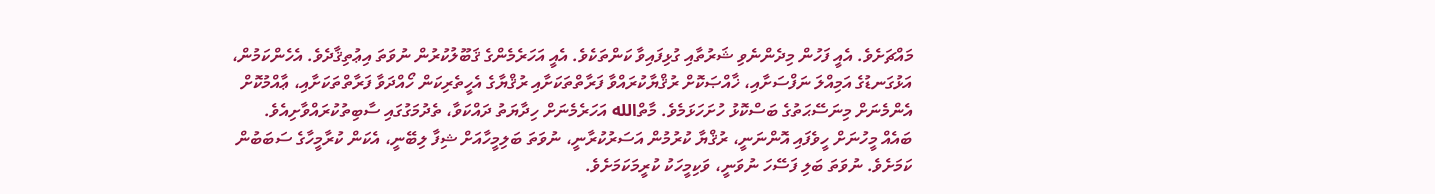މައްޗަށެވެ. އެއީ ފަހުން މިދެންނެވި ޝަރުތާއި ގުޅިފައިވާ ކަންތަކެވެ. އެއީ އަހަރެމެންގެ ޤަބޫލުކުރުން ނުވަތަ އިޢުތިޤާދެވެ. އެހެންކަމުން، އަޅުގަނޑުގެ އަމިއްލަ ނަފްސަށާއި، ޚާއްޞަކޮށް ރުޤްޔާކުރައްވާ ފަރާތްތަކަށާއި ރުޤްޔާގެ އެހީތެރިކަން ހޯއްދަވާ ފަރާތްތަކަށާއި، ޢާއްމުކޮށް އެންމެނަށް މިނަސޭޙަތުގެ ބަސްކޮޅު ހުށަހަޅަމެވެ. މާތްالله އަހަރެމެނަށް ހިދާޔަތު ދައްކަވާ، ތެދުމަގުގައި ސާބިތުކުރައްވާށިއެވެ.
ބައެއް މީހުނަށް ހީވެފައި އޮންނަނީ، ރުޤްޔާ ކުރުމުން އަސަރުކުރާނީ، ނުވަތަ ބަލިމީހާއަށް ޝިފާ ލިބޭނީ، އެކަން ކުރާމީހާގެ ސަބަބުން ކަމަށެވެ. ނުވަތަ ބަލި ފަސޭހަ ނުވަނީ، ވަކިމީހަކު ކުރީމަކަމަށެވެ.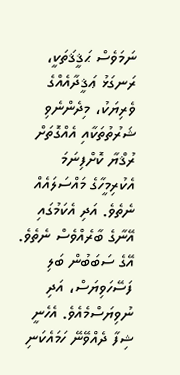ނަމަވެސް ޙަޤީޤަތަކީ، ރަނގަޅު ޢަޤީދާއެއްގެ ވެރިޔަކު، މިދެންނެވި ޝަރުތުތަކާއި އެއްގޮތަށް ރުޤްޔާ ކޮށްފިނަމަ އެކުރިމީހާގެ މައްސަލައެއް ނެތެވެ. އަދި އެކަމުގައި އޭނާގެ ބާރެއްވެސް ނެތެވެ. އޭގެ ސަބަބުން ބަލި ފަސޭހަވިޔަސް، އަދި ނުވިޔަސްމެއެވެ. އެހެނީ ޝިފާ ދެއްވޭނޭ ހަމައެކަނި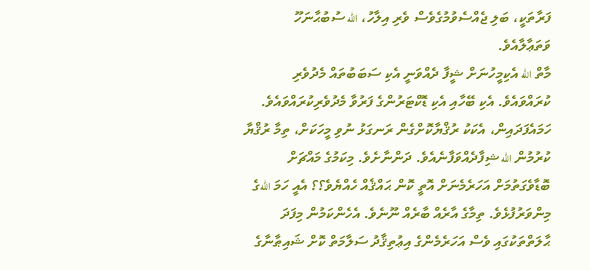ފަރާތަކީ، ބަލި ޖެއްސެވުމުގެވެސް ވެރި އިލާހު، الله ސުބުޙާނަހޫ ވަތަޢާލާއެވެ.
މާތް الله އެކިމީހުނަށް ޝީފާ ދެއްވަނީ އެކި ސަބަބުތައް މެދުވެރި ކުރައްވައެވެ. އެކި ބޭހާއި އެކި ޑޮކްޓަރުންގެ ފަރުވާ މެދުވެރިކުރައްވައެވެ. ހަމައެފަދައިން، އެކަކު ރުޤްޔާކޮށްގެން ރަނގަޅު ނުވި މީހަކަށް، ތިމާ ރުޤްޔާ ކުރުމުން الله ޝިފާދެއްވަފާނެއެވެ. ދަންނާށެވެ. މިކަމުގެ މައްޗަށް ބޮޑާވެގަތުމަށް އަހަރެމެނަށް އޮތީ ކޮން ޙައްޤެއް ހެއްޔެވެ؟؟ އެއީ ހަމަ اللهގެ މިންވަރުފުޅެވެ. ތިމާގެ އާރެއް ބާރެއް ނޫނެވެ. އެހެންކަމުން މިފަދަ ޙާލަތްތަކުގައި ވެސް އަހަރެމެންގެ އިޢުތިޤާދު ސަލާމަތް ކޮށް ޝައިޠާނާގެ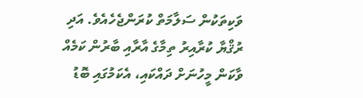ވަކިތަކުން ސަލާމަތް ކުރަންޖެހެއެވެ. އަދި ރުޤްޔާ ކުރާއިރު ތިމާގެ އާރާއި ބާރުން ކަމެއް ވާކަން މީހުނަށް ދައްކައި، އެކަމުގައި ބޮޑު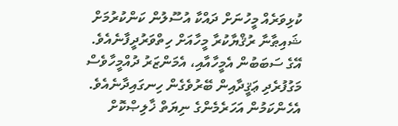ކުޅިވަރެއް މީހުނަށް ދައްކާ އުސޫލުން ކަންކުރުމަށް ޝައިޠާނާ ރުޤްޔާކުރާ މީހާއަށް ހިތްވަރުދީފާނެއެވެ. އޭގެ ސަބަބުން އެމީހާއާއި، އެމަންޒަރު ދުއްމީހާވެސް މަގުފުރެދި ޢަޤީދާއިން ބޭރުވެގެން ހިނގައިދާނެއެވެ. އެހެންކަމުން އަހަރެމެންގެ ނިޔަތް ޚާލިޞްކޮށް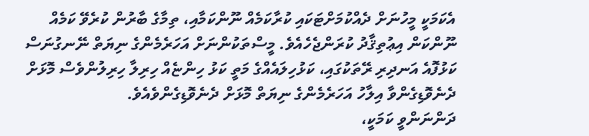އެކަމަކީ މީހުނަށް ދެއްކުމަށްޓަކައި ކުރާކަމެއް ނޫންކަމާއި، ތިމާގެ ބާރުން ކުރެވޭ ކަމެއް ނޫންކަން އިޢުތިޤާދު ކުރަންޖެހެއެވެ. މީސްތަކުންނަށް އަހަރެމެންގެ ނިޔަތް ނޭނގުނަސް ކަޅުފޮއެ އަނދިރި ރޭތަކުގައި، ކަޅުހިލައެއްގެ މަތީ ކަޅު ހިންޏެއް ހިރިލާ ހިރިލުންވެސް މޮޅަށް ދެނެވޮޑިގެންވާ އިލާހު އަހަރެމެންގެ ނިޔަތް މޮޅަށް ދެނެވޮޑިގެންވެއެވެ.
ދަންނަންވީ ކަމަކީ،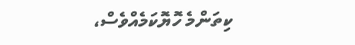ކިތަންމެ ހޮޔޮކަމެއްވެސް،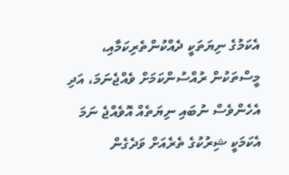އެކަމުގެ ނިޔަތަކީ ދެއްކުންތެރިކަމާއި، މީސްތަކުން ރުއްސުންކަމަށް ވެއްޖެނަމަ، އަދި އެހެންވެސް ނުބައި ނިޔަތެއް އޮވެއްޖެ ނަމަ އެކަމަކީ ޝިރުކުގެ ތެރެއަށް ވަދެގެން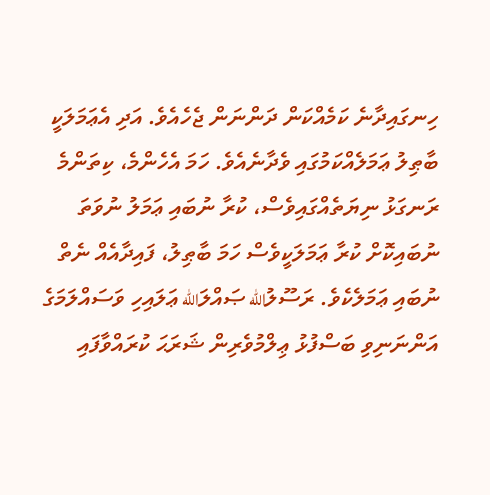ހިނގައިދާނެ ކަމެއްކަން ދަންނަން ޖެހެއެވެ. އަދި އެޢަމަލަކީ ބާޠިލު ޢަމަލެއްކަމުގައި ވެދާނެއެވެ. ހަމަ އެހެންމެ، ކިތަންމެ ރަނގަޅު ނިޔަތެއްގައިވެސް، ކުރާ ނުބައި ޢަމަލު ނުވަތަ ނުބައިކޮށް ކުރާ ޢަމަލަކީވެސް ހަމަ ބާޠިލު، ފައިދާއެއް ނެތް ނުބައި ޢަމަލެކެވެ. ރަސޫލުالله ޞައްލަالله ޢަލައިހި ވަސައްލަމަގެ އަންނަނިވި ބަސްފުޅު ޢިލްމުވެރިން ޝަރަޙަ ކުރައްވާފައި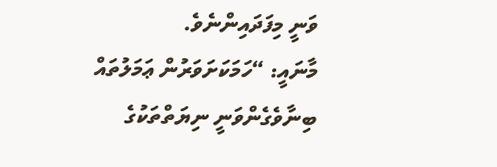ވަނީ މިފަދައިންނެވެ.
މާނައީ: “ހަމަކަށަވަރުން ޢަމަލުތައް ބިނާވެގެންވަނީ ނިޔަތްތަކުގެ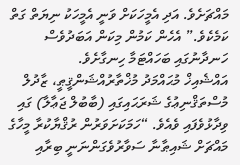މައްޗަށެވެ. އަދި އެމީހަކަށް ވަނީ އެމީހަކު ނިޔަތް ގަތް ކަމެކެވެ.” އެހެން ކަމުން މިކަން އަބަދުވެސް ހަނދާނުގައި ބަހައްޓަމާ ހިނގާށެވެ.
އައްޝެއިޚް މުޙައްމަދު މުޚްތާރުއްޝަންޤީޠީ، ޒާދުލް މުސްތަޤްނިޢުގެ ޝަރަޙައިގައި (ބާބުލް ޖަޢާލާ) ގައި ވިދާޅުވެފައި ވެއެވެ. “ހަމަކަށަވަރުން ރުޤްޔާކުރާ މީހާގެ މައްޗަށް ޝައިޠާނާ ސަވާރުވެގަންނަނީ ބިރާއި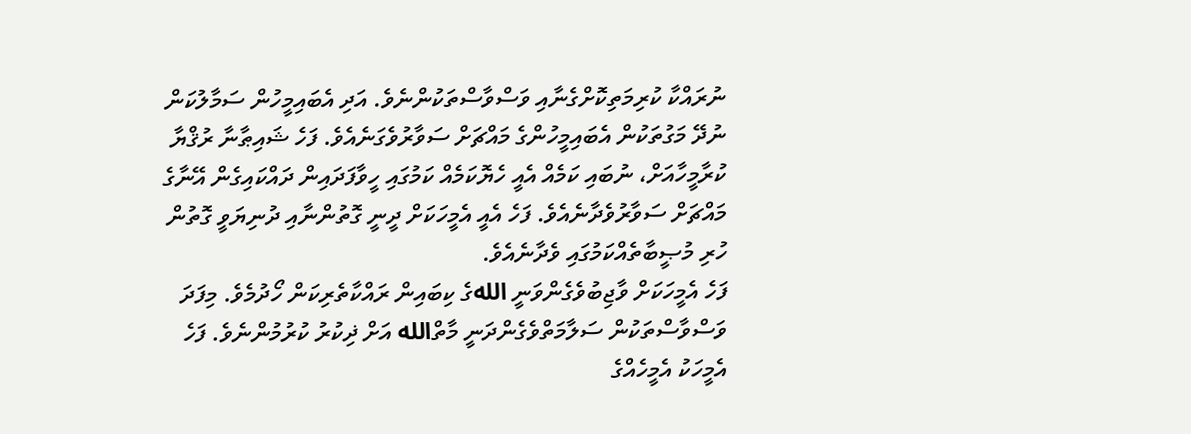ނުރައްކާ ކުރިމަތިކޮށްގެނާއި ވަސްވާސްތަކުންނެވެ. އަދި އެބައިމީހުން ސަމާލުކަން ނުދޭ މަގުތަކުން އެބައިމީހުންގެ މައްޗަށް ސަވާރުވެގަނެއެވެ. ފަހެ ޝައިޠާނާ ރުޤްޔާ ކުރާމީހާއަށް، ނުބައި ކަމެއް އެއީ ހެޔޮކަމެއް ކަމުގައި ހީވާފަދައިން ދައްކައިގެން އޭނާގެ މައްޗަށް ސަވާރުވެދާނެއެވެ. ފަހެ އެއީ އެމީހަކަށް ދީނީ ގޮތުންނާއި ދުނިޔަވީ ގޮތުން ހުރި މުޞީބާތެއްކަމުގައި ވެދާނެއެވެ.
ފަހެ އެމީހަކަށް ވާޖިބުވެގެންވަނީ اللهގެ ކިބައިން ރައްކާތެރިކަން ހޯދުމެވެ. މިފަދަ ވަސްވާސްތަކުން ސަލާމަތްވެގެންދަނީ މާތްالله އަށް ޛިކުރު ކުރުމުންނެވެ. ފަހެ އެމީހަކު އެމީހެއްގެ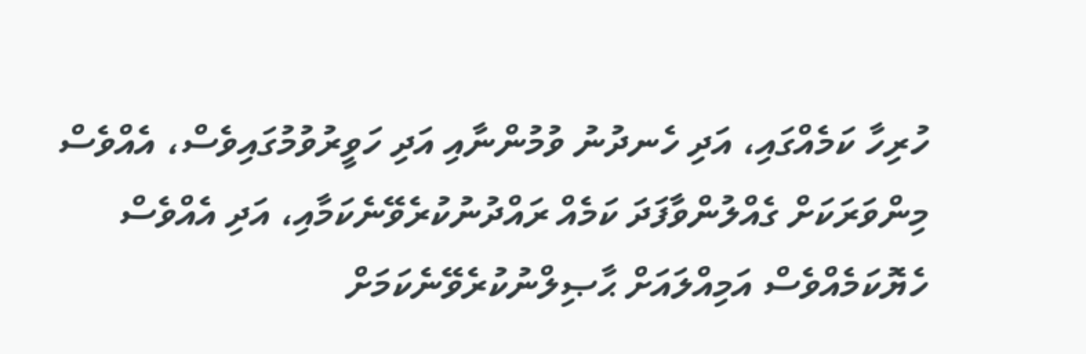ހުރިހާ ކަމެއްގައި، އަދި ހެނދުނު ވުމުންނާއި އަދި ހަވީރުވުމުގައިވެސް، އެއްވެސް މިންވަރަކަށް ގެއްލުންވާފަދަ ކަމެއް ރައްދުނުކުރެވޭނެކަމާއި، އަދި އެއްވެސް ހެޔޮކަމެއްވެސް އަމިއްލައަށް ޙާޞިލްނުކުރެވޭނެކަމަށް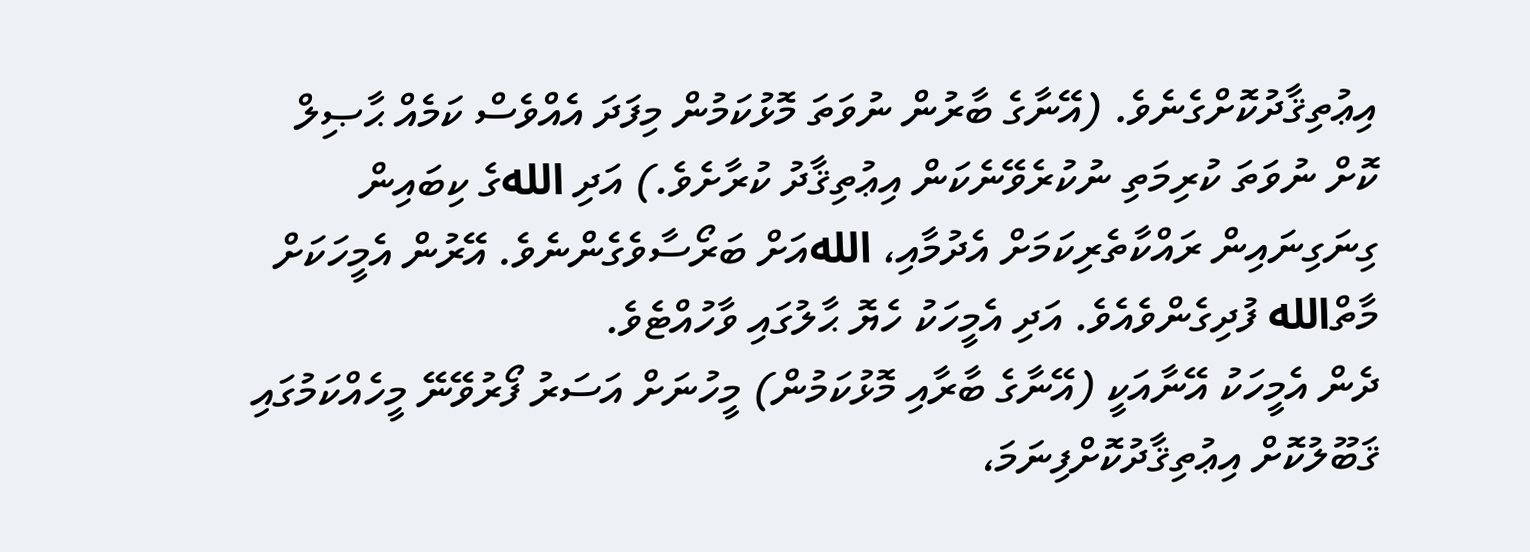އިޢުތިޤާދުކޮށްގެނެވެ. (އޭނާގެ ބާރުން ނުވަތަ މޮޅުކަމުން މިފަދަ އެއްވެސް ކަމެއް ޙާޞިލް ކޮށް ނުވަތަ ކުރިމަތި ނުކުރެވޭނެކަން އިޢުތިޤާދު ކުރާށެވެ.) އަދި اللهގެ ކިބައިން ގިނަގިނައިން ރައްކާތެރިކަމަށް އެދުމާއި، اللهއަށް ބަރޯސާވެގެންނެވެ. އޭރުން އެމީހަކަށް މާތްالله ފުދިގެންވެއެވެ. އަދި އެމީހަކު ހެޔޮ ޙާލުގައި ވާހުއްޓެވެ.
ދެން އެމީހަކު އޭނާއަކީ (އޭނާގެ ބާރާއި މޮޅުކަމުން) މީހުނަށް އަސަރު ފޯރުވޭނޭ މީހެއްކަމުގައި ޤަބޫލުކޮށް އިޢުތިޤާދުކޮށްފިނަމަ،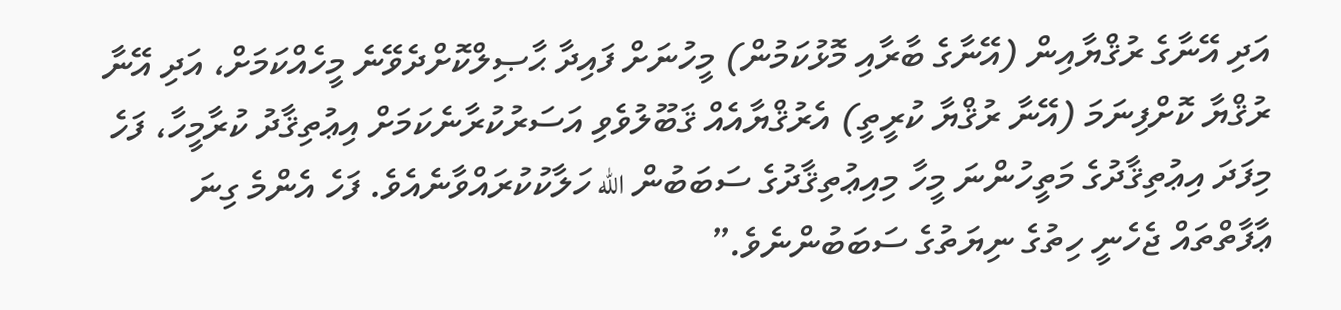އަދި އޭނާގެ ރުޤްޔާއިން (އޭނާގެ ބާރާއި މޮޅުކަމުން) މީހުނަށް ފައިދާ ޙާޞިލްކޮށްދެވޭނެ މީހެއްކަމަށް، އަދި އޭނާ ރުޤްޔާ ކޮށްފިނަމަ (އޭނާ ރުޤްޔާ ކުރީތީ) އެރުޤްޔާއެއް ޤަބޫލުވެވި އަސަރުކުރާނެކަމަށް އިޢުތިޤާދު ކުރާމީހާ، ފަހެ މިފަދަ އިޢުތިޤާދުގެ މަތީހުންނަ މީހާ މިއިޢުތިޤާދުގެ ސަބަބުން الله ހަލާކުކުރައްވާނެއެވެ. ފަހެ އެންމެ ގިނަ ޢާފާތްތައް ޖެހެނީ ހިތުގެ ނިޔަތުގެ ސަބަބުންނެވެ.”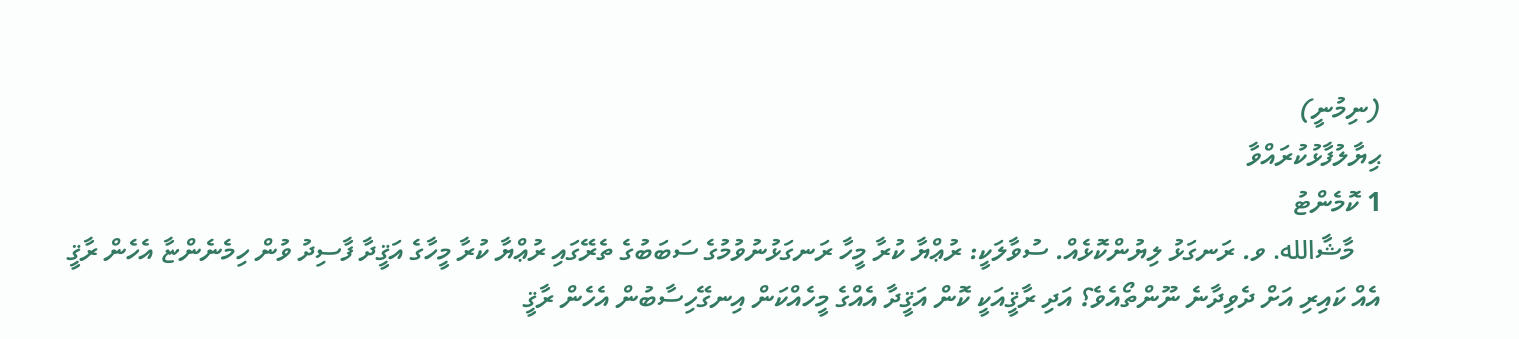(ނިމުނީ)
ޙިޔާލުފާޅުކުރައްވާ
1 ކޮމެންޓު
    މާޝާالله. ވ. ރަނގަޅު ލިޔުންކޮޅެއް. ސުވާލަކީ: ރުޢްޔާ ކުރާ މީހާ ރަނގަޅުނުވުމުގެ ސަބަބުގެ ތެރޭގައި ރުޢްޔާ ކުރާ މީހާގެ އަޤީދާ ފާސިދު ވުން ހިމެނެންޏާ އެހެން ރާޤީ އެއް ކައިރި އަށް ދެވިދާނެ ނޫންތޯއެވެ؟ އަދި ރާޤީއަކީ ކޮން އަޤީދާ އެއްގެ މީހެއްކަން އިނގޭހިސާބުން އެހެން ރާޤީ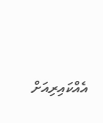އެއްކައިރިއަށް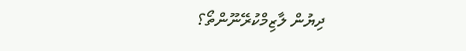ދިޔުން ލާޒިމްކުރޭނޫންތޯ؟